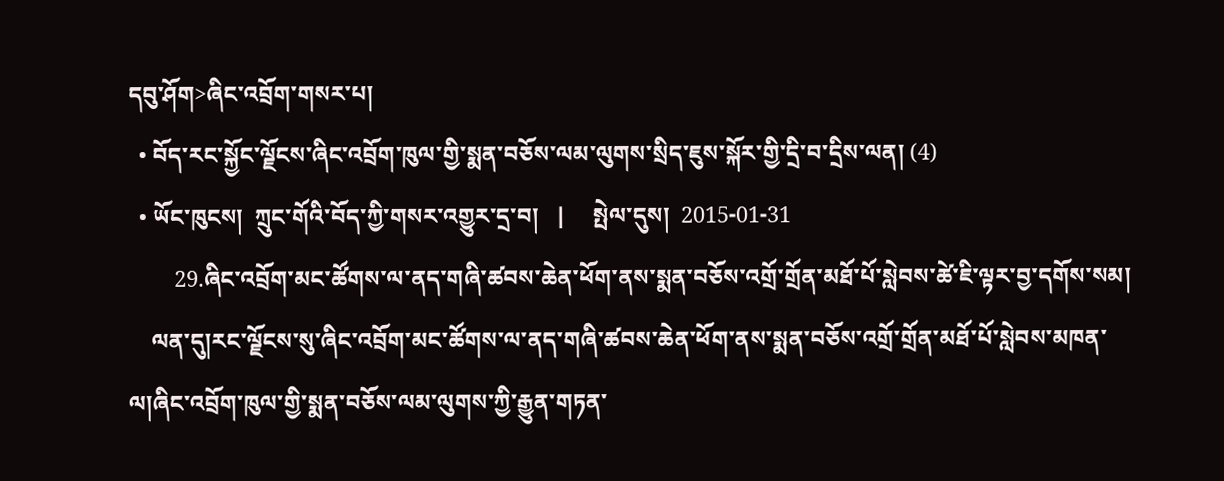དབུ་ཤོག>ཞིང་འབྲོག་གསར་པ།
  • བོད་རང་སྐྱོང་ལྗོངས་ཞིང་འབྲོག་ཁུལ་གྱི་སྨན་བཅོས་ལམ་ལུགས་སྲིད་ཇུས་སྐོར་གྱི་དྲི་བ་དྲིས་ལན། (4)
  • ཡོང་ཁུངས།  ཀྲུང་གོའི་བོད་ཀྱི་གསར་འགྱུར་དྲ་བ།   |     སྤེལ་དུས།  2015-01-31
        29.ཞིང་འབྲོག་མང་ཚོགས་ལ་ནད་གཞི་ཚབས་ཆེན་ཕོག་ནས་སྨན་བཅོས་འགྲོ་གྲོན་མཐོ་པོ་སླེབས་ཚེ་ཇི་ལྟར་བྱ་དགོས་སམ།
    ལན་དུ།རང་ལྗོངས་སུ་ཞིང་འབྲོག་མང་ཚོགས་ལ་ནད་གཞི་ཚབས་ཆེན་ཕོག་ནས་སྨན་བཅོས་འགྲོ་གྲོན་མཐོ་པོ་སླེབས་མཁན་ལ།ཞིང་འབྲོག་ཁུལ་གྱི་སྨན་བཅོས་ལམ་ལུགས་ཀྱི་རྒྱུན་གཏན་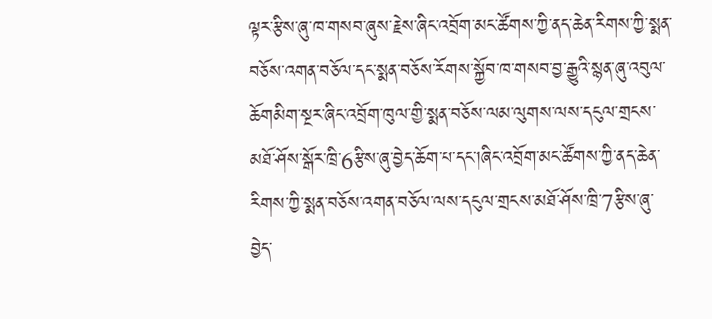ལྟར་རྩིས་ཞུ་ཁ་གསབ་ཞུས་རྗེས་ཞིང་འབྲོག་མང་ཚོགས་ཀྱི་ནད་ཆེན་རིགས་ཀྱི་སྨན་བཅོས་འགན་བཅོལ་དང་སྨན་བཅོས་རོགས་སྐྱོབ་ཁ་གསབ་བྱ་རྒྱུའི་སྙན་ཞུ་འབུལ་ཆོགམིག་སྔར་ཞིང་འབྲོག་ཁུལ་གྱི་སྨན་བཅོས་ལམ་ལུགས་ལས་དངུལ་གྲངས་མཐོ་ཤོས་སྒོར་ཁྲི་6རྩིས་ཞུ་བྱེད་ཆོག་པ་དང་།ཞིང་འབྲོག་མང་ཚོགས་ཀྱི་ནད་ཆེན་རིགས་ཀྱི་སྨན་བཅོས་འགན་བཅོལ་ལས་དངུལ་གྲངས་མཐོ་ཤོས་ཁྲི་7རྩིས་ཞུ་བྱེད་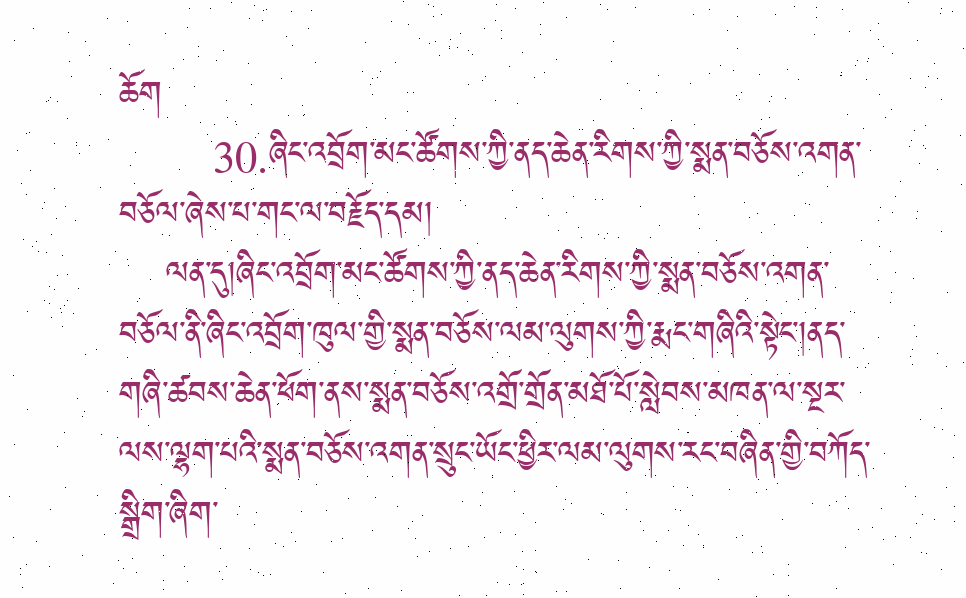ཆོག
        30.ཞིང་འབྲོག་མང་ཚོགས་ཀྱི་ནད་ཆེན་རིགས་ཀྱི་སྨན་བཅོས་འགན་བཅོལ་ཞེས་པ་གང་ལ་བརྗོད་དམ།
    ལན་དུ།ཞིང་འབྲོག་མང་ཚོགས་ཀྱི་ནད་ཆེན་རིགས་ཀྱི་སྨན་བཅོས་འགན་བཅོལ་ནི་ཞིང་འབྲོག་ཁུལ་གྱི་སྨན་བཅོས་ལམ་ལུགས་ཀྱི་རྨང་གཞིའི་སྟེང་།ནད་གཞི་ཚབས་ཆེན་ཕོག་ནས་སྨན་བཅོས་འགྲོ་གྲོན་མཐོ་པོ་སླེབས་མཁན་ལ་སྔར་ལས་ལྷག་པའི་སྨན་བཅོས་འགན་སྲུང་ཡོང་ཕྱིར་ལམ་ལུགས་རང་བཞིན་གྱི་བཀོད་སྒྲིག་ཞིག་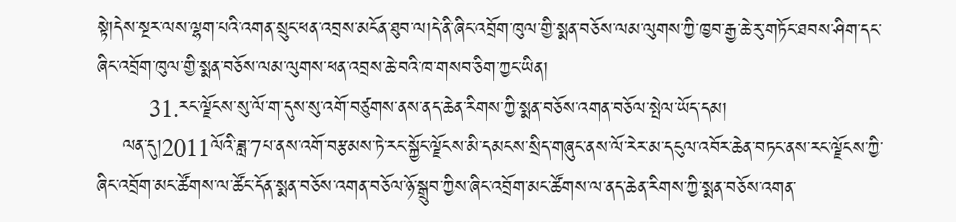སྟེ།དེས་སྔར་ལས་ལྷག་པའི་འགན་སྲུང་ཕན་འབྲས་མངོན་ཐུབ་ལ།དེ་ནི་ཞིང་འབྲོག་ཁུལ་གྱི་སྨན་བཅོས་ལམ་ལུགས་ཀྱི་ཁྱབ་རྒྱ་ཆེ་རུ་གཏོང་ཐབས་ཤིག་དང་ཞིང་འབྲོག་ཁུལ་གྱི་སྨན་བཅོས་ལམ་ལུགས་ཕན་འབྲས་ཆེ་བའི་ཁ་གསབ་ཅིག་ཀྱང་ཡིན།
        31.རང་ལྗོངས་སུ་ལོ་ག་དུས་སུ་འགོ་བཙུགས་ནས་ནད་ཆེན་རིགས་ཀྱི་སྨན་བཅོས་འགན་བཅོལ་སྤེལ་ཡོད་དམ།
    ལན་དུ།2011ལོའི་ཟླ་7པ་ནས་འགོ་བརྩམས་ཏེ་རང་སྐྱོང་ལྗོངས་མི་དམངས་སྲིད་གཞུང་ནས་ལོ་རེར་མ་དངུལ་འབོར་ཆེན་བཏང་ནས་རང་ལྗོངས་ཀྱི་ཞིང་འབྲོག་མང་ཚོགས་ལ་ཚོང་དོན་སྨན་བཅོས་འགན་བཅོལ་ཉོ་སྒྲུབ་ཀྱིས་ཞིང་འབྲོག་མང་ཚོགས་ལ་ནད་ཆེན་རིགས་ཀྱི་སྨན་བཅོས་འགན་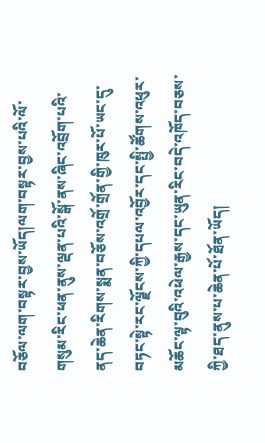བཅོལ་ལག་བསྟར་བྱས་ཡོད།ལག་བསྟར་བྱས་པའི་ལོ་གསུམ་རིང་ཕན་ནུས་ལྡན་པའི་སྒོ་ནས་ཞིང་འབྲོག་པའི་ནད་ཆེན་རིགས་སྨན་བཅོས་འགྲོ་གྲོན་གྱི་ཁུར་པོ་ཡང་དུ་བཏང་སྟེ་རང་ལྗོངས་ཀྱི་དཔལ་འབྱོར་དང་སྤྱི་ཚོགས་འཕུར་མཆོང་ལྟ་བུའི་འཕེལ་རྒྱས་དང་ཡུན་རིང་བདེ་འཁོད་བཅས་ཀྱི་ཐད་ནུས་པ་ཆེན་པོ་ཐོན་ཡོད།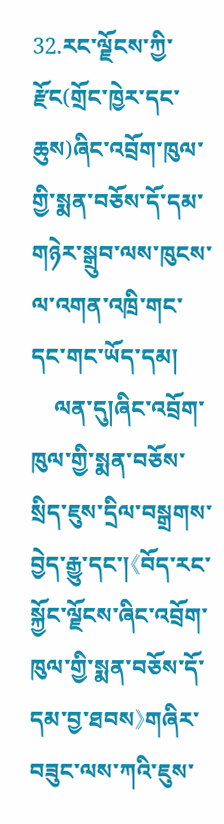32.རང་ལྗོངས་ཀྱི་རྫོང(གྲོང་ཁྱེར་དང་ཆུས)ཞིང་འབྲོག་ཁུལ་གྱི་སྨན་བཅོས་དོ་དམ་གཉེར་སྒྲུབ་ལས་ཁུངས་ལ་འགན་འཁྲི་གང་དང་གང་ཡོད་དམ།
    ལན་དུ།ཞིང་འབྲོག་ཁུལ་གྱི་སྨན་བཅོས་སྲིད་ཇུས་དྲིལ་བསྒྲགས་བྱེད་རྒྱུ་དང་།《བོད་རང་སྐྱོང་ལྗོངས་ཞིང་འབྲོག་ཁུལ་གྱི་སྨན་བཅོས་དོ་དམ་བྱ་ཐབས》གཞིར་བཟུང་ལས་ཀའི་ཇུས་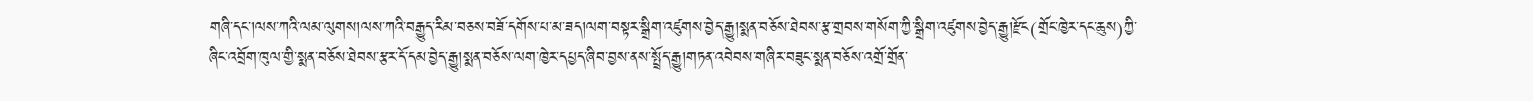གཞི་དང་།ལས་ཀའི་ལམ་ལུགས།ལས་ཀའི་བརྒྱུད་རིམ་བཅས་བཟོ་དགོས་པ་མ་ཟད།ལག་བསྟར་སྒྲིག་འཛུགས་བྱེད་རྒྱུ།སྨན་བཅོས་ཐེབས་རྩ་གྲབས་གསོག་ཀྱི་སྒྲིག་འཛུགས་བྱེད་རྒྱུ།རྫོང(གྲོང་ཁྱེར་དང་ཆུས)ཀྱི་ཞིང་འབྲོག་ཁུལ་གྱི་སྨན་བཅོས་ཐེབས་རྩར་དོ་དམ་བྱེད་རྒྱུ།སྨན་བཅོས་ལག་ཁྱེར་དཔྱད་ཞིབ་བྱས་ནས་སྤྲོད་རྒྱུ།གཏན་འབེབས་གཞིར་བཟུང་སྨན་བཅོས་འགྲོ་གྲོན་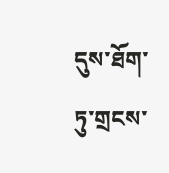དུས་ཐོག་ཏུ་གྲངས་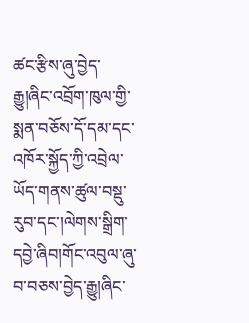ཚང་རྩིས་ཞུ་བྱེད་རྒྱུ།ཞིང་འབྲོག་ཁུལ་གྱི་སྨན་བཅོས་དོ་དམ་དང་འཁོར་སྐྱོད་ཀྱི་འབྲེལ་ཡོད་གནས་ཚུལ་བསྡུ་རུབ་དང་།ལེགས་སྒྲིག་དབྱེ་ཞིབ།གོང་འབུལ་ཞུ་བ་བཅས་བྱེད་རྒྱུ།ཞིང་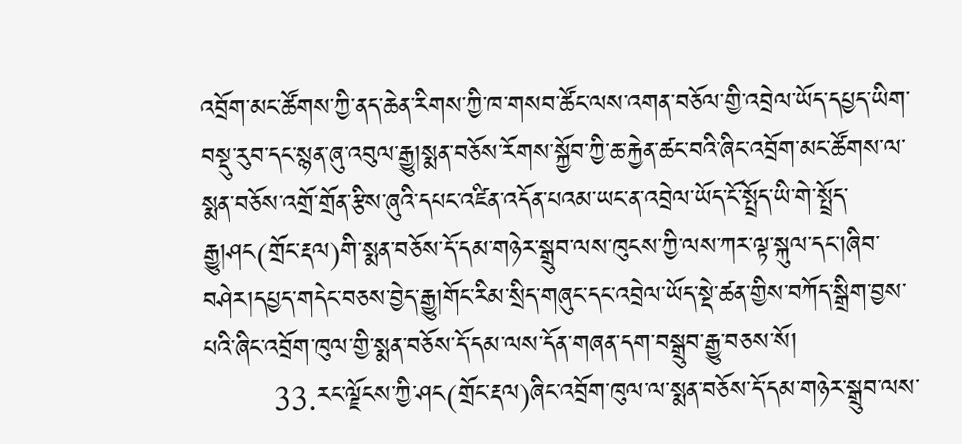འབྲོག་མང་ཚོགས་ཀྱི་ནད་ཆེན་རིགས་ཀྱི་ཁ་གསབ་ཚོང་ལས་འགན་བཅོལ་གྱི་འབྲེལ་ཡོད་དཔྱད་ཡིག་བསྡུ་རུབ་དང་སྙན་ཞུ་འབུལ་རྒྱུ།སྨན་བཅོས་རོགས་སྐྱོབ་ཀྱི་ཆ་རྐྱེན་ཚང་བའི་ཞིང་འབྲོག་མང་ཚོགས་ལ་སྨན་བཅོས་འགྲོ་གྲོན་རྩིས་ཞུའི་དཔང་འཛིན་འདོན་པའམ་ཡང་ན་འབྲེལ་ཡོད་ངོ་སྤྲོད་ཡི་གེ་སྤྲོད་རྒྱུ།ཤང(གྲོང་རྡལ)གི་སྨན་བཅོས་དོ་དམ་གཉེར་སྒྲུབ་ལས་ཁུངས་ཀྱི་ལས་ཀར་ལྟ་སྐུལ་དང་།ཞིབ་བཤེར།དཔྱད་གདེང་བཅས་བྱེད་རྒྱུ།གོང་རིམ་སྲིད་གཞུང་དང་འབྲེལ་ཡོད་སྡེ་ཚན་གྱིས་བཀོད་སྒྲིག་བྱས་པའི་ཞིང་འབྲོག་ཁུལ་གྱི་སྨན་བཅོས་དོ་དམ་ལས་དོན་གཞན་དག་བསྒྲུབ་རྒྱུ་བཅས་སོ།
        33.རང་ལྗོངས་ཀྱི་ཤང(གྲོང་རྡལ)ཞིང་འབྲོག་ཁུལ་ལ་སྨན་བཅོས་དོ་དམ་གཉེར་སྒྲུབ་ལས་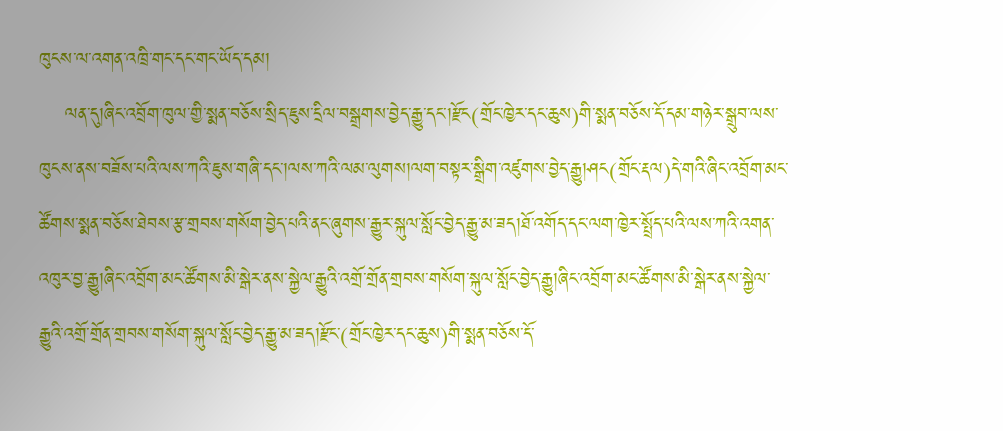ཁུངས་ལ་འགན་འཁྲི་གང་དང་གང་ཡོད་དམ།
    ལན་དུ།ཞིང་འབྲོག་ཁུལ་གྱི་སྨན་བཅོས་སྲིད་ཇུས་དྲིལ་བསྒྲགས་བྱེད་རྒྱུ་དང་།རྫོང(གྲོང་ཁྱེར་དང་ཆུས)གི་སྨན་བཅོས་དོ་དམ་གཉེར་སྒྲུབ་ལས་ཁུངས་ནས་བཟོས་པའི་ལས་ཀའི་ཇུས་གཞི་དང་།ལས་ཀའི་ལམ་ལུགས།ལག་བསྟར་སྒྲིག་འཛུགས་བྱེད་རྒྱུ།ཤང(གྲོང་རྡལ)དེ་གའི་ཞིང་འབྲོག་མང་ཚོགས་སྨན་བཅོས་ཐེབས་རྩ་གྲབས་གསོག་བྱེད་པའི་ནང་ཞུགས་རྒྱུར་སྐུལ་སློང་བྱེད་རྒྱུ་མ་ཟད།ཐོ་འགོད་དང་ལག་ཁྱེར་སྤྲོད་པའི་ལས་ཀའི་འགན་འཁུར་བྱ་རྒྱུ།ཞིང་འབྲོག་མང་ཚོགས་མི་སྒེར་ནས་སྐྱེལ་རྒྱུའི་འགྲོ་གྲོན་གྲབས་གསོག་སྐུལ་སློང་བྱེད་རྒྱུ།ཞིང་འབྲོག་མང་ཚོགས་མི་སྒེར་ནས་སྐྱེལ་རྒྱུའི་འགྲོ་གྲོན་གྲབས་གསོག་སྐུལ་སློང་བྱེད་རྒྱུ་མ་ཟད།རྫོང་(གྲོང་ཁྱེར་དང་ཆུས)གི་སྨན་བཅོས་དོ་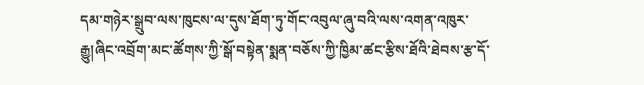དམ་གཉེར་སྒྲུབ་ལས་ཁུངས་ལ་དུས་ཐོག་ཏུ་གོང་འབུལ་ཞུ་བའི་ལས་འགན་འཁུར་རྒྱུ།ཞིང་འབྲོག་མང་ཚོགས་ཀྱི་སྒོ་བསྟེན་སྨན་བཅོས་ཀྱི་ཁྱིམ་ཚང་རྩིས་ཐོའི་ཐེབས་རྩ་དོ་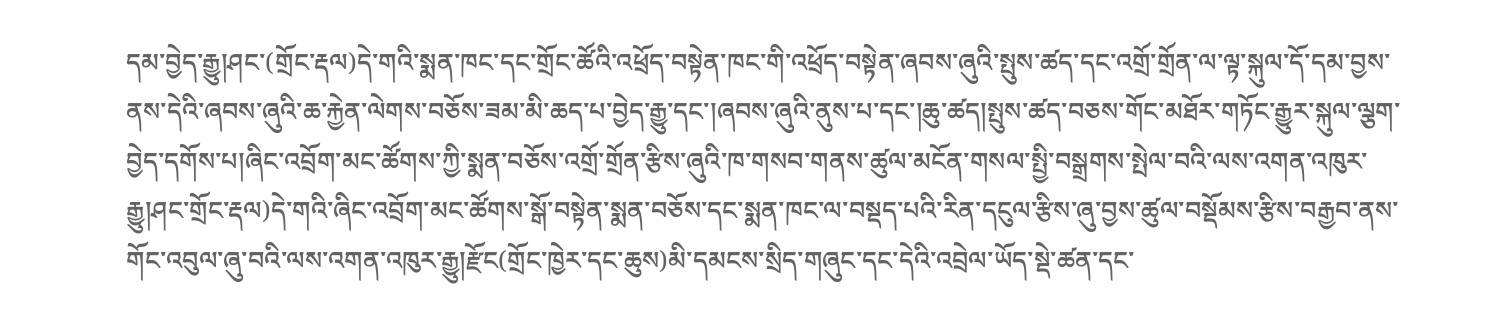དམ་བྱེད་རྒྱུ།ཤང་(གྲོང་རྡལ)དེ་གའི་སྨན་ཁང་དང་གྲོང་ཚོའི་འཕྲོད་བསྟེན་ཁང་གི་འཕྲོད་བསྟེན་ཞབས་ཞུའི་སྤུས་ཚད་དང་འགྲོ་གྲོན་ལ་ལྟ་སྐུལ་དོ་དམ་བྱས་ནས་དེའི་ཞབས་ཞུའི་ཆ་རྐྱེན་ལེགས་བཅོས་ཟམ་མི་ཆད་པ་བྱེད་རྒྱུ་དང་།ཞབས་ཞུའི་ནུས་པ་དང་།ཆུ་ཚད།སྤུས་ཚད་བཅས་གོང་མཐོར་གཏོང་རྒྱུར་སྐུལ་ལྕག་བྱེད་དགོས་པ།ཞིང་འབྲོག་མང་ཚོགས་ཀྱི་སྨན་བཅོས་འགྲོ་གྲོན་རྩིས་ཞུའི་ཁ་གསབ་གནས་ཚུལ་མངོན་གསལ་སྤྱི་བསྒྲགས་སྤེལ་བའི་ལས་འགན་འཁུར་རྒྱུ།ཤང་གྲོང་རྡལ)དེ་གའི་ཞིང་འབྲོག་མང་ཚོགས་སྒོ་བསྟེན་སྨན་བཅོས་དང་སྨན་ཁང་ལ་བསྡད་པའི་རིན་དངུལ་རྩིས་ཞུ་བྱས་ཚུལ་བསྡོམས་རྩིས་བརྒྱབ་ནས་གོང་འབུལ་ཞུ་བའི་ལས་འགན་འཁུར་རྒྱུ།རྫོང(གྲོང་ཁྱེར་དང་ཆུས)མི་དམངས་སྲིད་གཞུང་དང་དེའི་འབྲེལ་ཡོད་སྡེ་ཚན་དང་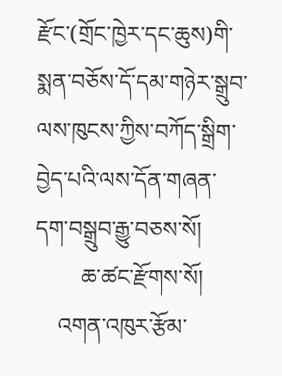རྫོང་(གྲོང་ཁྱེར་དང་ཆུས)གི་སྨན་བཅོས་དོ་དམ་གཉེར་སྒྲུབ་ལས་ཁུངས་ཀྱིས་བཀོད་སྒྲིག་བྱེད་པའི་ལས་དོན་གཞན་དག་བསྒྲུབ་རྒྱུ་བཅས་སོ།
        ཆ་ཚང་རྫོགས་སོ།
    འགན་འཁུར་རྩོམ་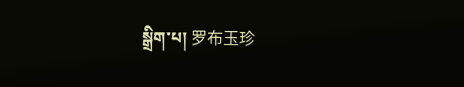སྒྲིག་པ། 罗布玉珍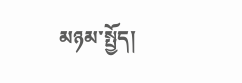མཉམ་སྤྱོད།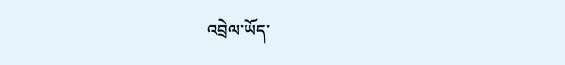འབྲེལ་ཡོད་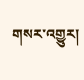གསར་འགྱུར།